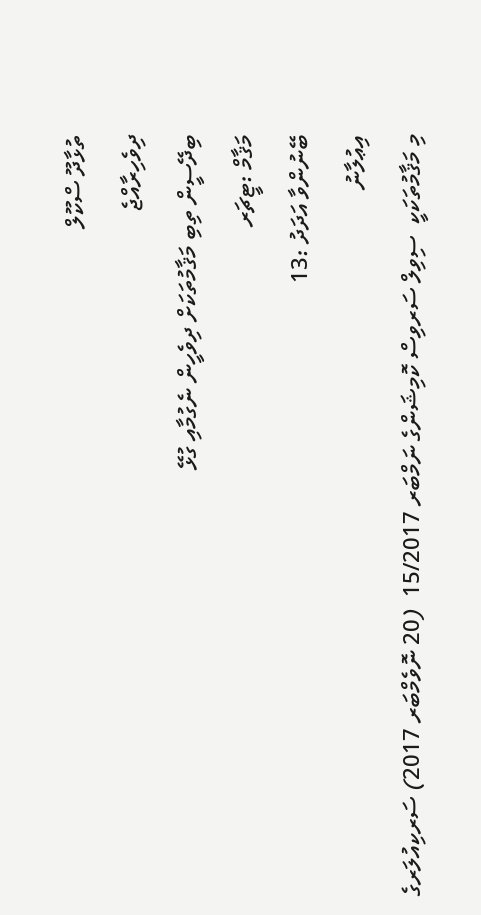ތުޅާދޫ ސްކޫލް
ދިވެހިރާއްޖެ
ބިދޭސީން ތިބި މަޤާމުތަކަށް ދިވެހީން ނެގުމާއި ގުޅޭ
މަޤާމް :ޓީޗަރ
ބޭނުންވާ އަދަދު :13
އިޢުލާނު
މި މަޤާމުތަކަކީ  ސިވިލް ސަރވިސް ކޮމިޝަންގެ ނަމްބަރ 15/2017  (20 ނޮވެމްބަރ 2017) ސަރކިއުލަރގެ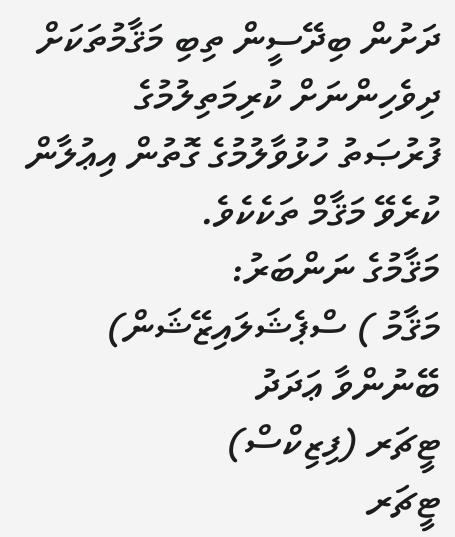ދަށުން ބިދޭސީން ތިބި މަޤާމުތަކަށް ދިވެހިންނަށް ކުރިމަތިލުމުގެ ފުރުޞަތު ހުޅުވާލުމުގެ ގޮތުން އިޢުލާން ކުރެވޭ މަޤާމް ތަކެކެވެ.
މަޤާމުގެ ނަންބަރު:
މަޤާމު ) ސްޕެޝަލައިޒޭޝަން)
ބޭނުންވާ ޢަދަދު
ޓީޗަރ (ފިޒިކްސް)
ޓީޗަރ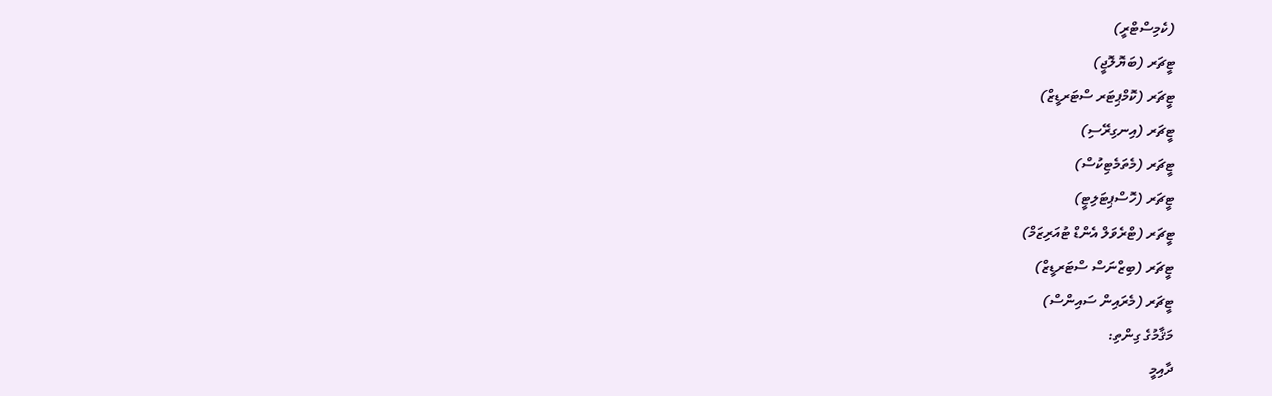(ކެމިސްޓްރީ)
ޓީޗަރ (ބަޔޮލޮޖީ)
ޓީޗަރ (ކޮމްޕިޓަރ ސްޓަރޑީޒް)
ޓީޗަރ (އިނގިރޭސި)
ޓީޗަރ (މެތަމެޓިކުސް)
ޓީޗަރ (ހޮސްޕިޓަލިޓީ)
ޓީޗަރ (ޓްރެވަލް އެންޑް ޓުއަރިޒަމް)
ޓީޗަރ (ބިޒްނަސް ސްޓަރޑީޒް)
ޓީޗަރ (މެރައިން ސައިންސް)
މަޤާމުގެ ގިންތި:
ދާއިމީ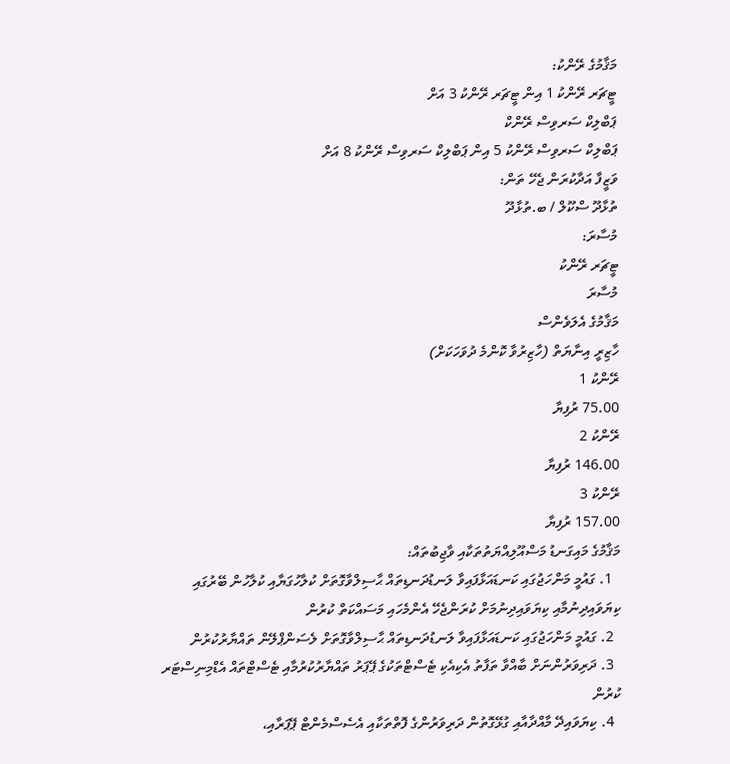މަޤާމުގެ ރޭންކު:
ޓީޗަރ ރޭންކު 1 އިން ޓީޗަރ ރޭންކު 3 އަށް
ޕަބްލިކް ސަރވިސް ރޭންކް
ޕަބްލިކް ސަރވިސް ރޭންކު 5 އިން ޕަބްލިކް ސަރވިސް ރޭންކު 8 އަށް
ވަޒީފާ އަދާކުރަން ޖެހޭ ތަން:
ތުޅާދޫ ސްކޫލް / ބ.ތުޅާދޫ
މުސާރަ:
ޓީޗަރ ރޭންކު
މުސާރަ
މަޤާމުގެ އެލަވެންސް
ހާޒިރީ އިނާޔަތް (ހާޒިރުވާ ކޮންމެ ދުވަހަކަށް)
ރޭންކު 1
75.00 ރުފިޔާ
ރޭންކު 2
146.00 ރުފިޔާ
ރޭންކު 3
157.00 ރުފިޔާ
މަޤާމުގެ މައިގަނޑު މަސްއޫލިއްޔަތުތަކާއި ވާޖިބުތައް:
  1. ގައުމީ މަންހަޖުގައި ކަނޑައަޅާފައިވާ ލަނޑުދަނޑިތައް ޙާސިލްވާގޮތަށް ކުލާހުގަޔާއި ކުލާހުން ބޭރުގައި ކިޔަވައިދިނުމާއި ކިޔަވައިދިނުމަށް ކުރަންޖެހޭ އެންމެހައި މަސައްކަތް ކުރުން
  2. ގައުމީ މަންހަޖުގައި ކަނޑައަޅާފައިވާ ލަނޑުދަނޑިތައް ޙާސިލްވާގޮތަށް ލެސަންޕްލޭން ތައްޔާރުކުރުން
  3. ދަރިވަރުންނަށް ބާއްވާ ތަފާތު އެކިއެކި ޓެސްޓްތަކުގެ ޕޭޕަރު ތައްޔާރުކުރުމާއި ޓެސްޓްތައް އެޑްމިނިސްޓަރ ކުރުން
  4. ކިޔަވައިދޭ މާއްދާއާއި ގުޅޭގޮތުން ދަރިވަރުންގެ ފޮތްތަކާއި އެސެސްމެންޓް ޕޭޕަރާއި،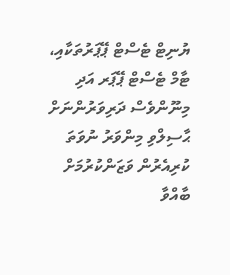ޔުނިޓް ޓެސްޓް ޕޭޕަރުތަކާއި، ޓާމް ޓެސްޓް ޕޭޕަރ އަދި މިނޫންވެސް ދަރިވަރުންނަށް ޙާސިލްވި މިންވަރު ނުވަތަ ކުރިއެރުން ވަޒަންކުރުމަށް ބާއްވާ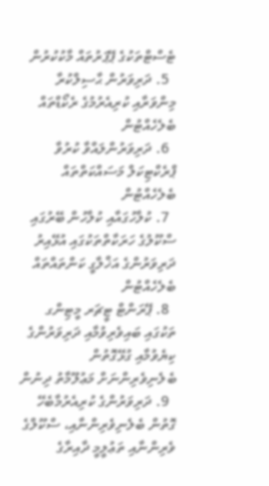ޓެސްޓްތަކުގެ ޕޭޕަރުތައް މާކުކުރުން
  5. ދަރިވަރުން ޙާސިލްކުރާ މިންވަރާއި ކުރިއެރުމުގެ ރެކޯޑްތައް ބެލެހެއްޓުން
  6. ދަރިވަރުންލައްވާ ކުރުވާ ޕްރެކްޓިކަލް މަސައްކަތްތައް ބެލެހެއްޓުން
  7. ކުލާހުގައާއި ކުލާހުން ބޭރުގައި ސްކޫލުގެ ހަރަކާތްތަކުގައި އުޅޭއިރު ދަރިވަރުންގެ އަޚްލާގީ ކަންތައްތައް ބެލެހެއްޓުން
  8. ޕޭރަންޓް ޓީޗަރ މީޓިންގ ތަކުގައި ބައިވެރިވުމާއި ދަރިވަރުންގެ ކިޔެވުމާއި ގުޅޭގޮތުން ބެލެނިވެރިންނަށް މަޢުލޫމާތު ދިނުން
  9. ދަރިވަރުންގެ ކުރިއެރުމާބެހޭ ގޮތުން ބެލެނިވެރިންނާއި، ސްކޫލްގެ ވެރިންނާއި ތަޢުލީމީ ދާއިރާގެ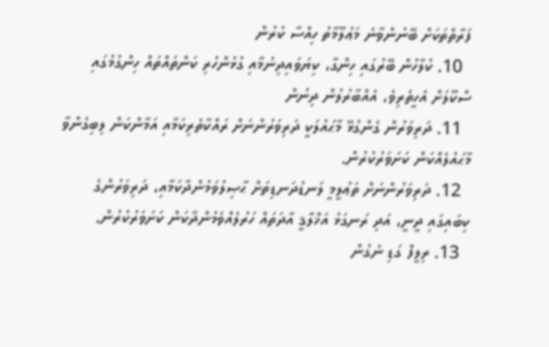ފަރާތްތަކަށް ބޭނުންވާނެ މަޢުލޫމާތު ހިއްސާ ކުރުން
  10. ކުލާހުން ބޭރުގައި ހިންގާ، ކިޔަވައިދިނުމާއި ގުޅުންހުރި ކަންތައްތައް ހިންގުމުގައި ސްކޫލަށް އެހީތެރިވެ، އެއްބާރުލުން ދިނުން
  11. ދަރިވަރުން ގެންގުޅޭ މާޙައުލަކީ ދަރިވަރުންނަށް ރައްކާތެރިކަމާއި އަމާންކަން ލިބިގެންވާ މާޙައުލެއްކަން ކަށަވަރުކުރުން.
  12. ދަރިވަރުންނަށް ތަޢުލީމީ ލަނޑުދަނޑިތަށް ޙާޞިލުވަމުންދާކަމާއި، ދަރިވަރުންގެ ކިބައިގައި ދީނީ، އަދި ރަނގަޅު އަޚްލާޤީ އާދަތައް ހަރުލެއްވެމުންދާކަން ކަށަވަރުކުރުން.
  13. ރިލީފް ގަޑި ނެގުން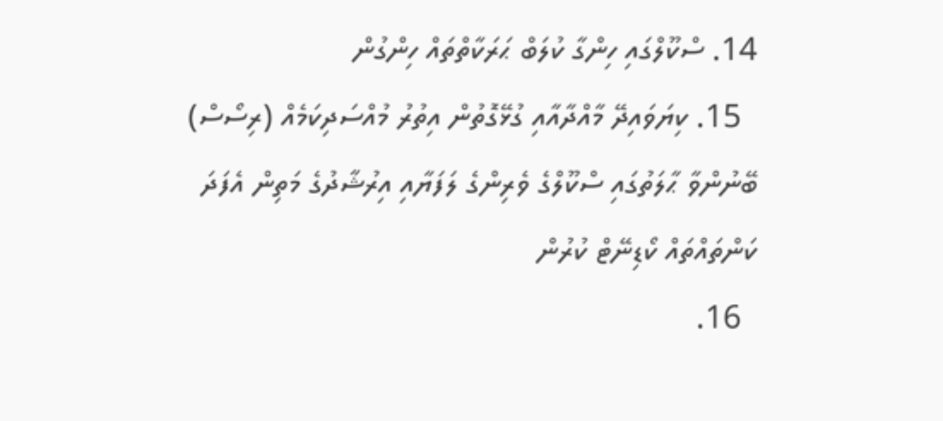14. ސްކޫލްގައި ހިންގާ ކުލަބް ޙަރަކާތްތައް ހިންގުން
  15. ކިޔަވައިދޭ މާއްދާއާއި ގުޅޭގޮތުން އިތުރު މުއްސަދިކަމެއް (ރިސޯސް) ބޭނުންވާ ޙާލަތުގައި ސްކޫލްގެ ވެރިންގެ ލަފަޔާއި އިރުޝާދުގެ މަތިން އެފަދަ ކަންތައްތައް ކޯޑިނޭޓް ކުރުން
  16.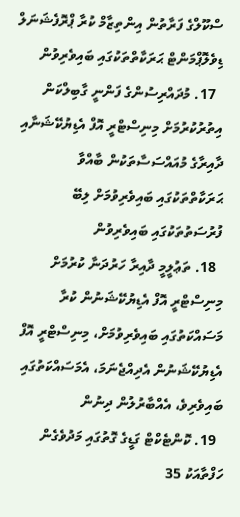ސްކޫލްގެ ފަރާތުން އިންތިޒާމް ކުރާ ޕްރޮފެޝަނަލް ޑިވެލޮޕްމަންޓް ޙަރަކާތްތަކުގައި ބައިވެރިވުން
  17. މުދައްރިސުންގެ ފަންނީ ގާބިލްކަން އިތުރުކުރުމަށް މިނިސްޓްރީ އޮފް އެޑިޔުކޭޝަނާއި ދާއިރާގެ މުއައްސަސާތަކުން ބާއްވާ ޙަރަކާތްތަކުގައި ބައިވެރިވުމަށް ލިބޭ ފުރުސަތުތަކުގައި ބައިވެރިވުން
  18. ތަޢުލީމީ ދާއިރާ ހަރުދަނާ ކުރުމަށް މިނިސްޓްރީ އޮފް އެޑިޔުކޭޝަނުން ކުރާ މަސައްކަތުގައި ބައިވެރިވުމަށް، މިނިސްޓްރީ އޮފް އެޑިޔުކޭޝަނުން އެދިއްޖެނަމަ، އެމަސައްކަތުގައި ބައިވެރިވެ، އެއްބާރުލުން ދިނުން
  19. ކޮންޓެކްޓް ގަޑީގެ ގޮތުގައި މަދުވެގެން ހަފްތާއަކު 35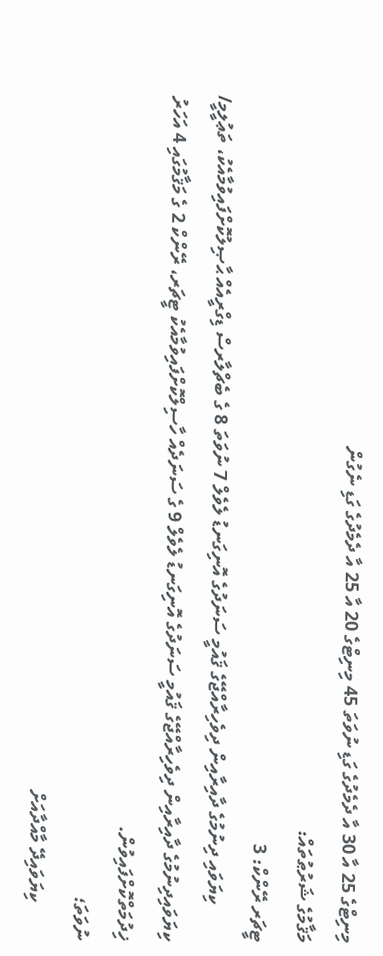މިނިޓްގެ 25 އާ 30 އާ ދެމެދުގެ ގަޑި ނުވަތަ 45 މިނިޓްގެ 20 އާ 25 އާ ދެމެދުގެ ގަޑި ނެގުން
މަޤާމުގެ ޝަރުޠުތައް:
ޓީޗަރ ރޭންކް: 3
        ކިޔަވައި ދިނުމުގެ ދާއިރާއިން ދިވެހިރާއްޖޭގެ ޤައުމީ ސަނަދުގެ އޮނިގަނޑު ލެވެލް 7 ނުވަތަ 8 ގެ ބެޗްލާރސް ޑިގްރީއެއް ޙާޞިލުކޮށްފައިވުމާއެކު، ތަޢުލީމީ/ ކިޔަވައިދިނުމުގެ ދާއިރާއިން ދިވެހިރާއްޖޭގެ ޤައުމީ ސަނަދުގެ އޮނިގަނޑު ލެވެލް 9 ގެ ސަނަދެއް ހާސިލްކޮށްފައިވުމާއެކު ޓީޗަރ، ރޭންކް 2 ގެ މަޤާމުގައި 4 އަހަރު ޚިދުމަތްކޮށްފައިވުން.
ނުވަތަ؛
        ކިޔަވައިދޭ މާއްދާއަށް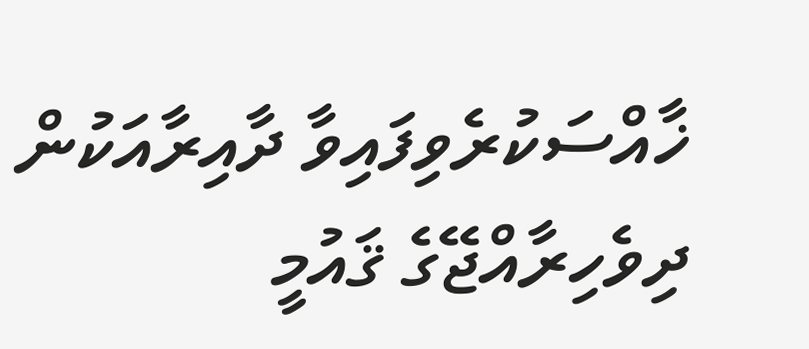ޚާއްސަކުރެވިފައިވާ ދާއިރާއަކުން ދިވެހިރާއްޖޭގެ ޤައުމީ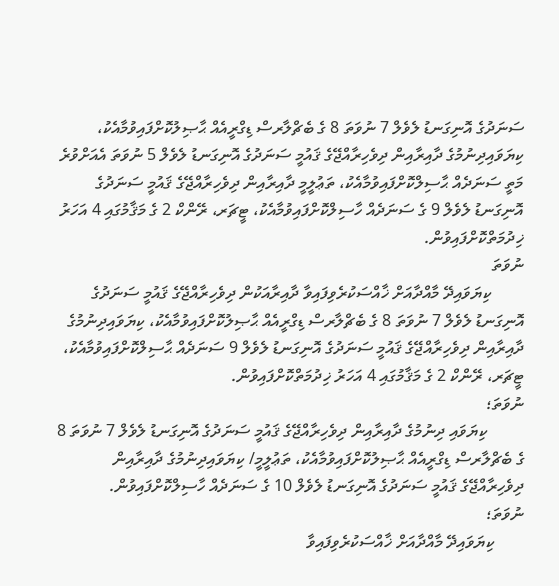ސަނަދުގެ އޮނިގަނޑު ލެވެލް 7 ނުވަތަ 8 ގެ ބެޗްލާރސް ޑިގްރީއެއް ޙާޞިލުކޮށްފައިވުމާއެކު، ކިޔަވައިދިނުމުގެ ދާއިރާއިން ދިވެހިރާއްޖޭގެ ޤައުމީ ސަނަދުގެ އޮނިގަނޑު ލެވެލް 5 ނުވަތަ އެއަށްވުރެ މަތީ ސަނަދެއް ޙާސިލްކޮށްފައިވުމާއެކު، ތަޢުލީމީ ދާއިރާއިން ދިވެހިރާއްޖޭގެ ޤައުމީ ސަނަދުގެ އޮނިގަނޑު ލެވެލް 9 ގެ ސަނަދެއް ހާސިލްކޮށްފައިވުމާއެކު، ޓީޗަރ، ރޭންކް 2 ގެ މަޤާމުގައި 4 އަހަރު ޚިދުމަތްކޮށްފައިވުން.
ނުވަތަ
        ކިޔަވައިދޭ މާއްދާއަށް ޚާއްސަކުރެވިފައިވާ ދާއިރާއަކުން ދިވެހިރާއްޖޭގެ ޤައުމީ ސަނަދުގެ އޮނިގަނޑު ލެވެލް 7 ނުވަތަ 8 ގެ ބެޗްލާރސް ޑިގްރީއެއް ޙާޞިލުކޮށްފައިވުމާއެކު، ކިޔަވައިދިނުމުގެ ދާއިރާއިން ދިވެހިރާއްޖޭގެ ޤައުމީ ސަނަދުގެ އޮނިގަނޑު ލެވެލް 9 ސަނަދެއް ޙާސިލްކޮށްފައިވުމާއެކު، ޓީޗަރ، ރޭންކް 2 ގެ މަޤާމުގައި 4 އަހަރު ޚިދުމަތްކޮށްފައިވުން.
ނުވަތަ؛
         ކިޔަވައި ދިނުމުގެ ދާއިރާއިން ދިވެހިރާއްޖޭގެ ޤައުމީ ސަނަދުގެ އޮނިގަނޑު ލެވެލް 7 ނުވަތަ 8 ގެ ބެޗްލާރސް ޑިގްރީއެއް ޙާޞިލުކޮށްފައިވުމާއެކު، ތަޢުލީމީ/ ކިޔަވައިދިނުމުގެ ދާއިރާއިން ދިވެހިރާއްޖޭގެ ޤައުމީ ސަނަދުގެ އޮނިގަނޑު ލެވެލް 10 ގެ ސަނަދެއް ހާސިލްކޮށްފައިވުން.
ނުވަތަ؛
       ކިޔަވައިދޭ މާއްދާއަށް ޚާއްސަކުރެވިފައިވާ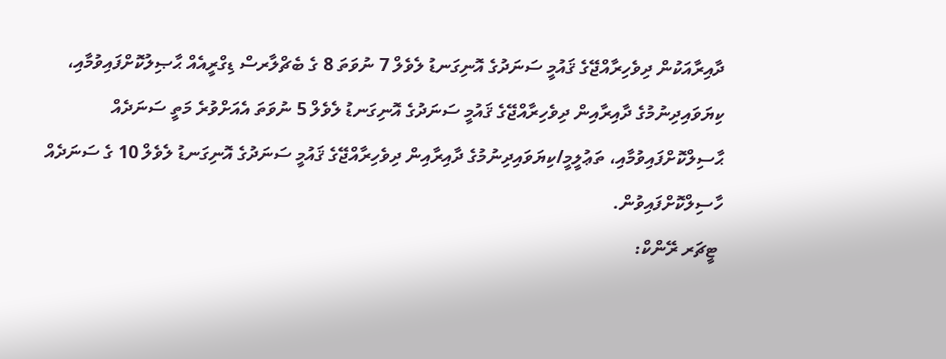ދާއިރާއަކުން ދިވެހިރާއްޖޭގެ ޤައުމީ ސަނަދުގެ އޮނިގަނޑު ލެވެލް 7 ނުވަތަ 8 ގެ ބެޗްލާރސް ޑިގްރީއެއް ޙާޞިލުކޮށްފައިވުމާއި، ކިޔަވައިދިނުމުގެ ދާއިރާއިން ދިވެހިރާއްޖޭގެ ޤައުމީ ސަނަދުގެ އޮނިގަނޑު ލެވެލް 5 ނުވަތަ އެއަށްވުރެ މަތީ ސަނަދެއް ޙާސިލްކޮށްފައިވުމާއި، ތަޢުލީމީ/ކިޔަވައިދިނުމުގެ ދާއިރާއިން ދިވެހިރާއްޖޭގެ ޤައުމީ ސަނަދުގެ އޮނިގަނޑު ލެވެލް 10 ގެ ސަނަދެއް ހާސިލްކޮށްފައިވުން.
 ޓީޗަރ ރޭންކް: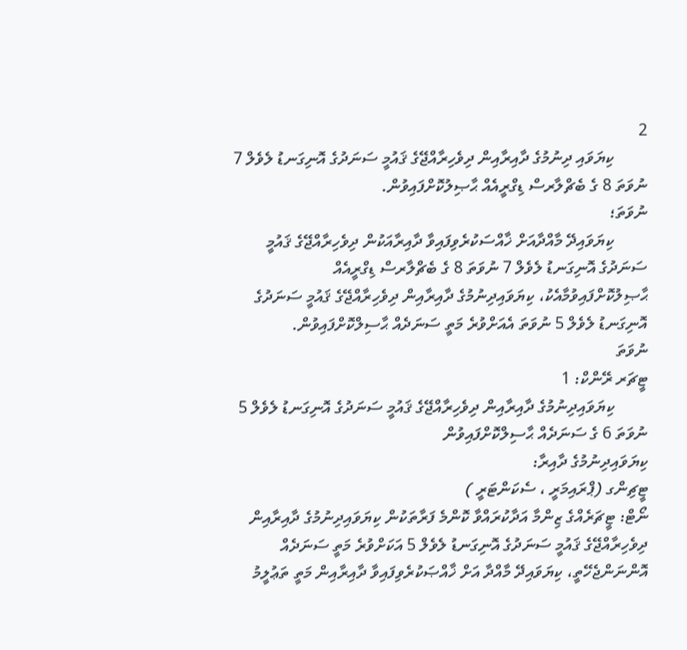2
        ކިޔަވައި ދިނުމުގެ ދާއިރާއިން ދިވެހިރާއްޖޭގެ ޤައުމީ ސަނަދުގެ އޮނިގަނޑު ލެވެލް 7 ނުވަތަ 8 ގެ ބެޗްލާރސް ޑިގްރީއެއް ޙާޞިލުކޮށްފައިވުން.
ނުވަތަ؛
        ކިޔަވައިދޭ މާއްދާއަށް ޚާއްސަކުރެވިފައިވާ ދާއިރާއަކުން ދިވެހިރާއްޖޭގެ ޤައުމީ ސަނަދުގެ އޮނިގަނޑު ލެވެލް 7 ނުވަތަ 8 ގެ ބެޗްލާރސް ޑިގްރީއެއް ޙާޞިލުކޮށްފައިވުމާއެކު، ކިޔަވައިދިނުމުގެ ދާއިރާއިން ދިވެހިރާއްޖޭގެ ޤައުމީ ސަނަދުގެ އޮނިގަނޑު ލެވެލް 5 ނުވަތަ އެއަށްވުރެ މަތީ ސަނަދެއް ޙާސިލްކޮށްފައިވުން.
ނުވަތަ
ޓީޗަރ ރޭންކް: 1
        ކިޔަވައިދިނުމުގެ ދާއިރާއިން ދިވެހިރާއްޖޭގެ ޤައުމީ ސަނަދުގެ އޮނިގަނޑު ލެވެލް 5 ނުވަތަ 6 ގެ ސަނަދެއް ޙާސިލްކޮށްފައިވުން
ކިޔަވައިދިނުމުގެ ދާއިރާ:
ޓީޗިންގ (ޕްރައިމަރީ ، ސެކަންޓަރީ )
ނޯޓް: ޓީޗަރެއްގެ ޒިންމާ އަދާކުރައްވާ ކޮންމެ ފަރާތަކުން ކިޔަވައިދިނުމުގެ ދާއިރާއިން ދިވެހިރާއްޖޭގެ ޤައުމީ ސަނަދުގެ އޮނިގަނޑު ލެވެލް 5 އަކަށްވުރެ މަތީ ސަނަދެއް އޮންނަންޖެހޭތީ، ކިޔަވައިދޭ މާއްދާ އަށް ޚާއްޞަކުރެވިފައިވާ ދާއިރާއިން މަތީ ތަޢުލީމު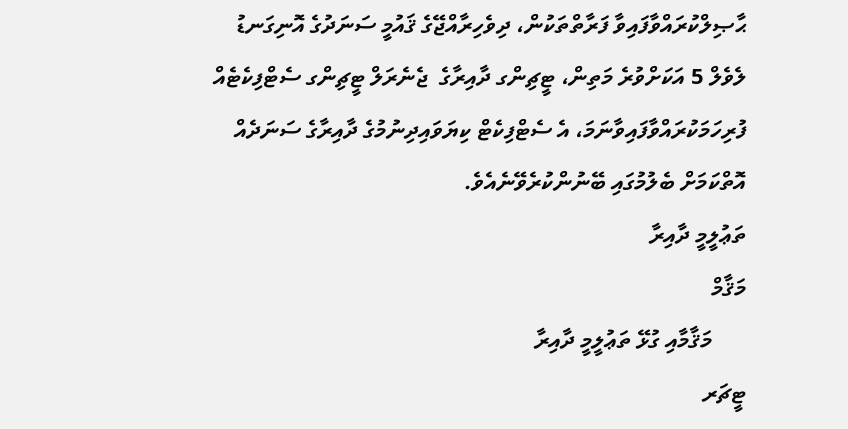ޙާޞިލްކުރައްވާފައިވާ ފަރާތްތަކުން، ދިވެހިރާއްޖޭގެ ޤައުމީ ސަނަދުގެ އޮނިގަނޑު ލެވެލް 5 އަކަށްވުރެ މަތިން، ޓީޗިންގ ދާއިރާގެ  ޖެނެރަލް ޓީޗިންގ ސެޓްފިކެޓެއް ފުރިހަމަކުރައްވާފައިވާނަމަ، އެ ސެޓްފިކެޓް ކިޔަވައިދިނުމުގެ ދާއިރާގެ ސަނަދެއް އޮތްކަމަށް ބެލުމުގައި ބޭނުންކުރެވޭނެއެވެ.
ތަޢުލީމީ ދާއިރާ
މަޤާމް
      މަޤާމާއި ގުޅޭ ތަޢުލީމީ ދާއިރާ
ޓީޗަރ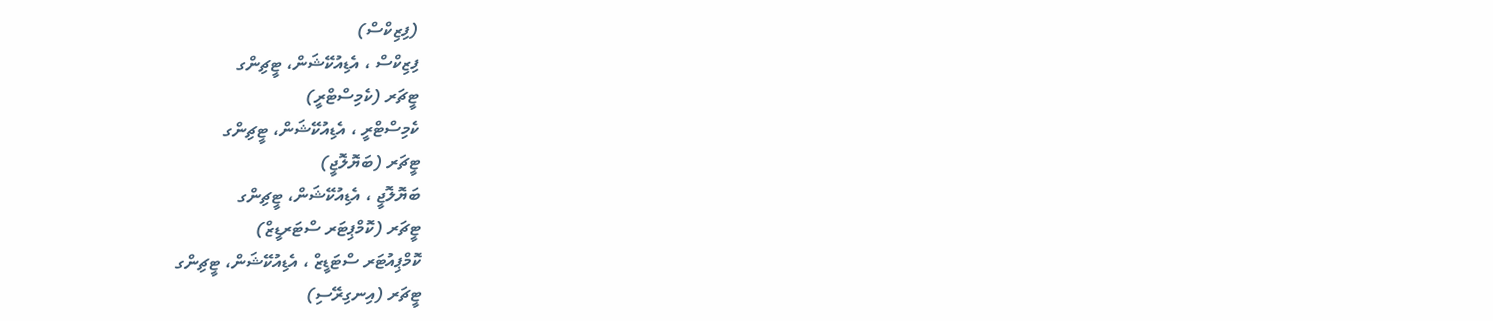(ފިޒިކްސް)
ފިޒިކްސް ، އެޑިއުކޭޝަން، ޓީޗިންގ
ޓީޗަރ (ކެމިސްޓްރީ)
ކެމިސްޓްރީ ، އެޑިއުކޭޝަން، ޓީޗިންގ
ޓީޗަރ (ބަޔޮލޮޖީ)
ބަޔޮލޮޖީ ، އެޑިއުކޭޝަން، ޓީޗިންގ
ޓީޗަރ (ކޮމްޕިޓަރ ސްޓަރޑީޒް)
ކޮމްޕިއުޓަރ ސްޓަޑީޒް ، އެޑިއުކޭޝަން، ޓީޗިންގ
ޓީޗަރ (އިނގިރޭސި)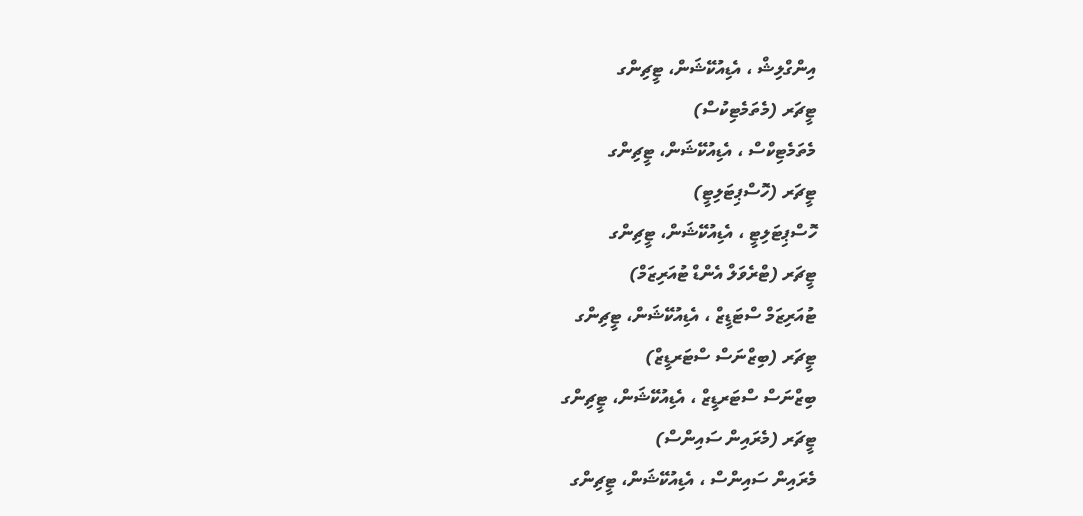އިންގްލިޝް ، އެޑިއުކޭޝަން، ޓީޗިންގ
ޓީޗަރ (މެތަމެޓިކުސް)
މެތަމެޓިކްސް ، އެޑިއުކޭޝަން، ޓީޗިންގ
ޓީޗަރ (ހޮސްޕިޓަލިޓީ)
ހޮސްޕިޓަލިޓީ ، އެޑިއުކޭޝަން، ޓީޗިންގ
ޓީޗަރ (ޓްރެވަލް އެންޑް ޓުއަރިޒަމް)
ޓުއަރިޒަމް ސްޓަޑީޒް ، އެޑިއުކޭޝަން، ޓީޗިންގ
ޓީޗަރ (ބިޒްނަސް ސްޓަރޑީޒް)
ބިޒްނަސް ސްޓަރޑީޒް ، އެޑިއުކޭޝަން، ޓީޗިންގ
ޓީޗަރ (މެރައިން ސައިންސް)
މެރައިން ސައިންސް ، އެޑިއުކޭޝަން، ޓީޗިންގ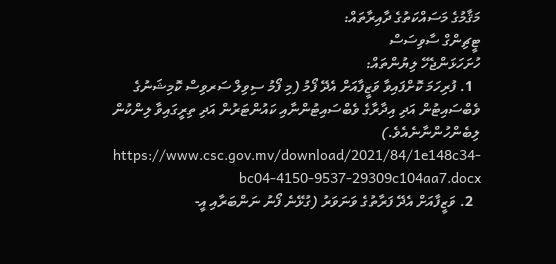މަޤާމުގެ މަސައްކަތުގެ ދާއިރާތައް:
ޓީޗިންގް ސާވިސަސް
ހުށަހަޅަންޖެހޭ ލިޔުންތައް:
  1. ފުރިހަމަ ކޮށްފައިވާ ވަޒީފާއަށް އެދޭ ފޯމު (މި ފޯމު ސިވިލް ސަރވިސް ކޮމިޝަނުގެ ވެބްސައިޓުން އަދި އިދާރާގެ ވެބްސައިޓުންނާއި ކައުންޓަރުން އަދި ތިރީގައިވާ ލިންކުން ލިބެންހުންނާނެއެވެ.)  https://www.csc.gov.mv/download/2021/84/1e148c34-bc04-4150-9537-29309c104aa7.docx
  2. ވަޒީފާއަށް އެދޭ ފަރާތުގެ ވަނަވަރު (ގުޅޭނެ ފޯނު ނަންބަރާއި އީ-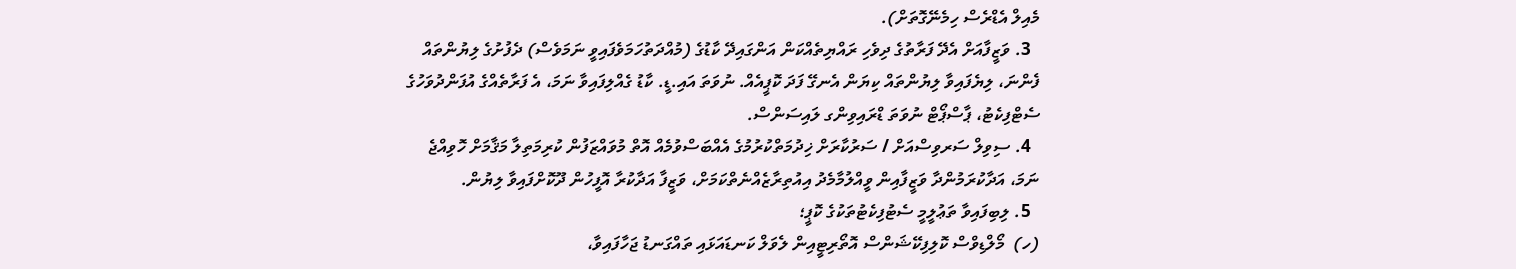މެއިލް އެޑްރެސް ހިމެނޭގޮތަށް).
  3. ވަޒީފާއަށް އެދޭ ފަރާތުގެ ދިވެހި ރައްޔިތެއްކަން އަންގައިދޭ ކާޑުގެ (މުއްދަތުހަމަވެފައިވީ ނަމަވެސް) ދެފުށުގެ ލިޔުންތައް ފެންނަ، ލިޔެފައިވާ ލިޔުންތައް ކިޔަން އެނގޭ ފަދަ ކޮޕީއެއް. ނުވަތަ އައި.ޑީ. ކާޑު ގެއްލިފައިވާ ނަމަ، އެ ފަރާތެއްގެ އުފަންދުވަހުގެ ސެޓްފިކެޓު، ޕާސްޕޯޓް ނުވަތަ ޑްރައިވިންގ ލައިސަންސް.
  4. ސިވިލް ސަރވިސްއަށް / ސަރުކާރަށް ޚިދުމަތްކުރުމުގެ އެއްބަސްވުމެއް އޮތް މުވައްޒަފުން ކުރިމަތިލާ މަޤާމަށް ހޮވިއްޖެ ނަމަ، އަދާކުރަމުންދާ ވަޒީފާއިން ވީއްލުމާމެދު އިއުތިރާޒެއްނެތްކަމަށް، ވަޒީފާ އަދާކުރާ އޮފީހުން ދޫކޮށްފައިވާ ލިޔުން.
  5. ލިބިފައިވާ ތަޢުލީމީ ސެޓުފިކެޓުތަކުގެ ކޮޕީ؛
(ހ)  މޯލްޑިވްސް ކޮލިފިކޭޝަންސް އޮތޯރިޓީއިން ލެވަލް ކަނޑައަޅައި ތައްގަނޑު ޖަހާފައިވާ،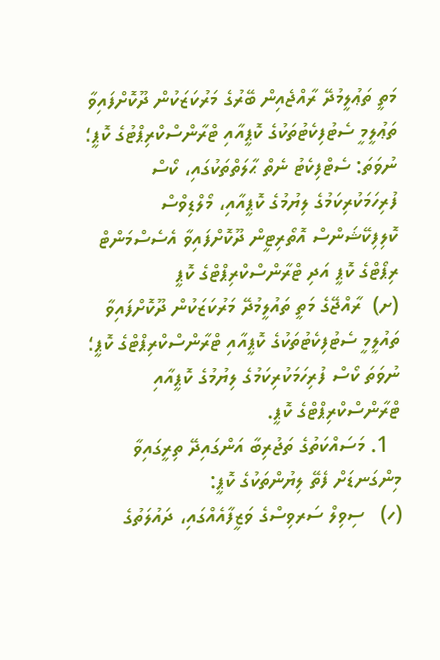މަތީ ތަޢުލީމުދޭ ރާއްޖެއިން ބޭރުގެ މަރުކަޒަކުން ދޫކޮށްފައިވާ ތަޢުލީމީ ސެޓުފިކެޓުތަކުގެ ކޮޕީއާއި ޓްރާންސްކްރިޕްޓުގެ ކޮޕީ؛ ނުވަތަ: ސެޓްފިކެޓު ނެތް ޙާލަތްތަކުގައި، ކޯސް ފުރިހަމަކުރިކަމުގެ ލިޔުމުގެ ކޮޕީއާއި، މޯލްޑިވްސް ކޮލިފިކޭޝަންސް އޮތޯރިޓީން ދޫކޮށްފައިވާ އެސެސްމަންޓް ރިޕޯޓްގެ ކޮޕީ އަދި ޓްރާންސްކްރިޕްޓްގެ ކޮޕީ
(ށ)  ރާއްޖޭގެ މަތީ ތައުލީމުދޭ މަރުކަޒަކުން ދޫކޮށްފައިވާ ތައުލީމީ ސެޓުފިކެޓުތަކުގެ ކޮޕީއާއި ޓްރާންސްކްރިޕްޓްގެ ކޮޕީ؛ ނުވަތަ ކޯސް ފުރިހަމަކުރިކަމުގެ ލިޔުމުގެ ކޮޕީއާއި ޓްރާންސްކްރިޕްޓްގެ ކޮޕީ.
  1. މަސައްކަތުގެ ތަޖުރިބާ އަންގައިދޭ ތިރީގައިވާ މިންގަނޑަށް ފެތޭ ލިޔުންތަކުގެ ކޮޕީ:
(ހ)   ސިވިލް ސަރވިސްގެ ވަޒީފާއެއްގައި، ދައުލަތުގެ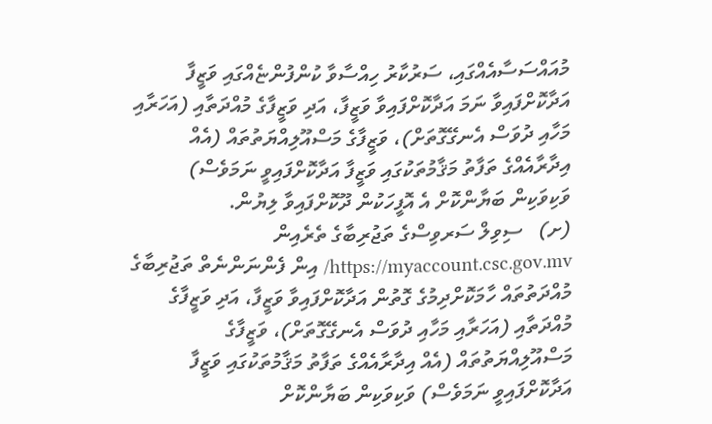މުއައްސަސާއެއްގައި، ސަރުކާރު ހިއްސާވާ ކުންފުންޏެއްގައި ވަޒީފާ އަދާކޮށްފައިވާ ނަމަ އަދާކޮށްފައިވާ ވަޒީފާ، އަދި ވަޒީފާގެ މުއްދަތާއި (އަހަރާއި މަހާއި ދުވަސް އެނގޭގޮތަށް)، ވަޒީފާގެ މަސްއޫލިއްޔަތުތައް (އެއް އިދާރާއެއްގެ ތަފާތު މަޤާމުތަކުގައި ވަޒީފާ އަދާކޮށްފައިވީ ނަމަވެސް) ވަކިވަކިން ބަޔާންކޮށް އެ އޮފީހަކުން ދޫކޮށްފައިވާ ލިޔުން.
(ށ)   ސިވިލް ސަރވިސްގެ ތަޖުރިބާގެ ތެރެއިން https://myaccount.csc.gov.mv/ އިން ފެންނަންނެތް ތަޖުރިބާގެ މުއްދަތުތައް ހާމަކޮށްދިމުގެ ގޮތުން އަދާކޮށްފައިވާ ވަޒީފާ، އަދި ވަޒީފާގެ މުއްދަތާއި (އަހަރާއި މަހާއި ދުވަސް އެނގޭގޮތަށް)، ވަޒީފާގެ މަސްއޫލިއްޔަތުތައް (އެއް އިދާރާއެއްގެ ތަފާތު މަޤާމުތަކުގައި ވަޒީފާ އަދާކޮށްފައިވީ ނަމަވެސް) ވަކިވަކިން ބަޔާންކޮށް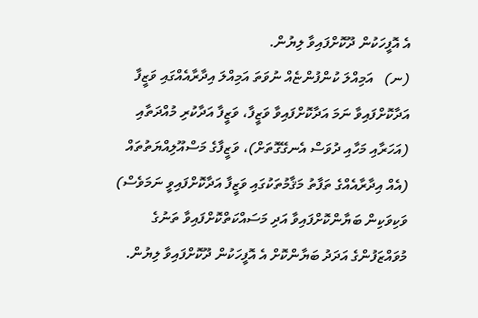އެ އޮފީހަކުން ދޫކޮށްފައިވާ ލިޔުން.
(ނ)   އަމިއްލަ ކުންފުންޏެއް ނުވަތަ އަމިއްލަ އިދާރާއެއްގައި ވަޒީފާ އަދާކޮށްފައިވާ ނަމަ އަދާކޮށްފައިވާ ވަޒީފާ، ވަޒީފާ އަދާކުރި މުއްދަތާއި (އަހަރާއި މަހާއި ދުވަސް އެނގޭގޮތަށް)، ވަޒީފާގެ މަސްއޫލިއްޔަތުތައް (އެއް އިދާރާއެއްގެ ތަފާތު މަޤާމުތަކުގައި ވަޒީފާ އަދާކޮށްފައިވީ ނަމަވެސް) ވަކިވަކިން ބަޔާންކޮށްފައިވާ އަދި މަސައްކަތްކޮށްފައިވާ ތަނުގެ މުވައްޒަފުންގެ އަދަދު ބަޔާންކޮށް އެ އޮފީހަކުން ދޫކޮށްފައިވާ ލިޔުން.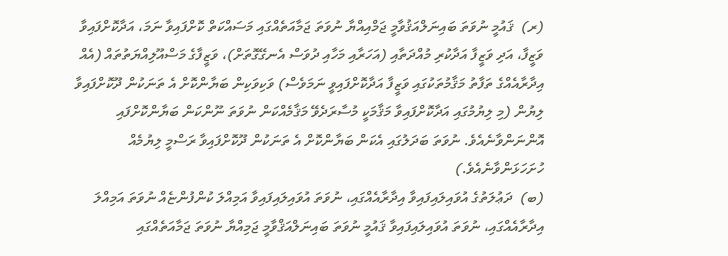(ރ)  ޤައުމީ ނުވަތަ ބައިނަލްއަޤުވާމީ ޖަމްއިއްޔާ ނުވަތަ ޖަމާއަތެއްގައި މަސައްކަތް ކޮށްފައިވާ ނަމަ، އަދާކޮށްފައިވާ ވަޒީފާ، އަދި ވަޒީފާ އަދާކުރި މުއްދަތާއި (އަހަރާއި މަހާއި ދުވަސް އެނގޭގޮތަށް)، ވަޒީފާގެ މަސްއޫލިއްޔަތުތައް (އެއް އިދާރާއެއްގެ ތަފާތު މަޤާމުތަކުގައި ވަޒީފާ އަދާކޮށްފައިވީ ނަމަވެސް) ވަކިވަކިން ބަޔާންކޮށް އެ ތަނަކުން ދޫކޮށްފައިވާ ލިޔުން (މި ލިޔުމުގައި އަދާކޮށްފައިވާ މަޤާމަކީ މުސާރަދެވޭ މަޤާމެއްކަން ނުވަތަ ނޫންކަން ބަޔާންކޮށްފައި އޮންނަންވާނެއެވެ. ނުވަތަ ބަދަލުގައި އެކަން ބަޔާންކޮށް އެ ތަނަކުން ދޫކޮށްފައިވާ ރަސްމީ ލިޔުމެއް ހުށަހަޅަންވާނެއެވެ.)
(ބ)  ދަޢުލަތުގެ އުވައިލައިފައިވާ އިދާރާއެއްގައި، ނުވަތަ އުވައިލައިފައިވާ އަމިއްލަ ކުންފުންޏެއް ނުވަތަ އަމިއްލަ އިދާރާއެއްގައި، ނުވަތަ އުވައިލައިފައިވާ ޤައުމީ ނުވަތަ ބައިނަލްއަޤްވާމީ ޖަމިއްޔާ ނުވަތަ ޖަމާއަތެއްގައި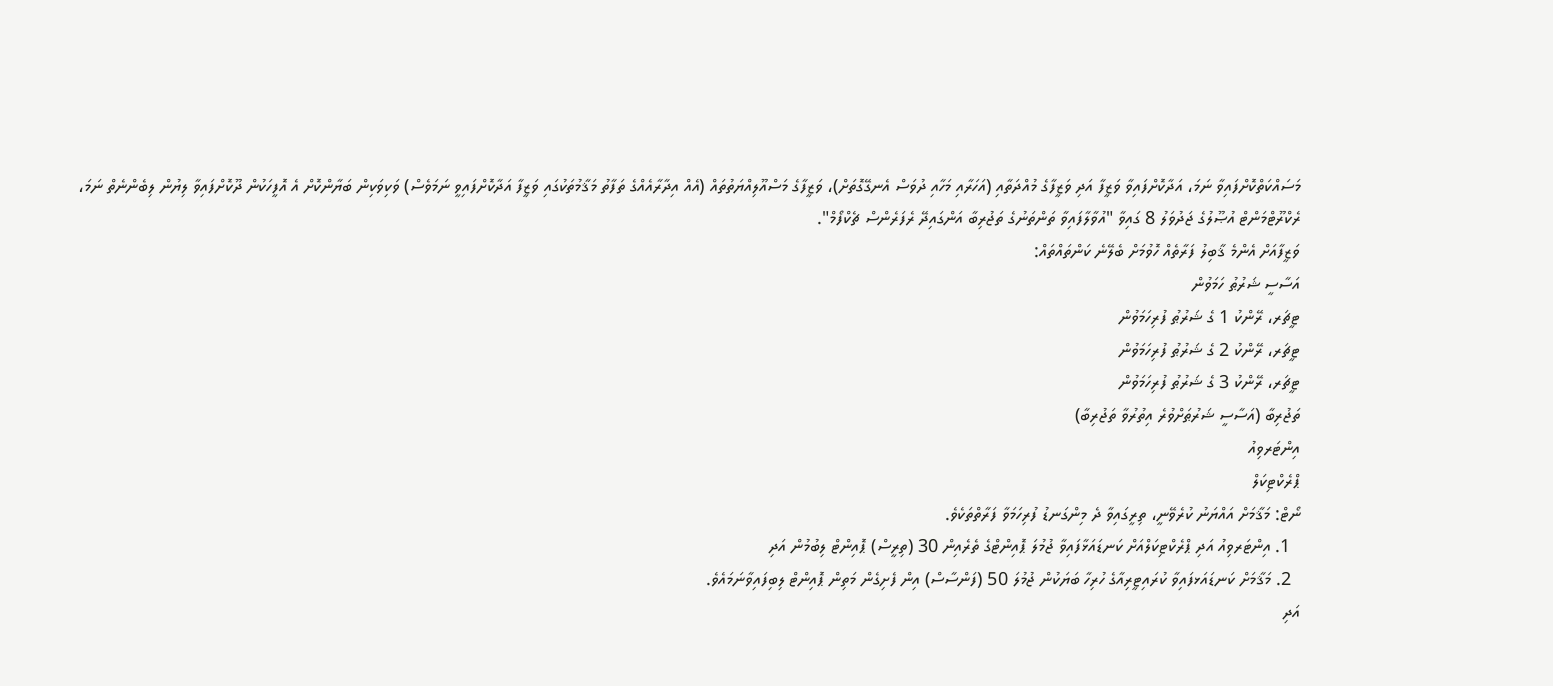މަސައްކަތްކޮށްފައިވާ ނަމަ، އަދާކޮށްފައިވާ ވަޒީފާ އަދި ވަޒީފާގެ މުއްދަތާއި (އަހަރާއި މަހާއި ދުވަސް އެނގޭގޮތަށް)، ވަޒީފާގެ މަސްއޫލިއްޔަތުތައް (އެއް އިދާރާއެއްގެ ތަފާތު މަޤާމުތަކުގައި ވަޒީފާ އަދާކޮށްފައިވީ ނަމަވެސް) ވަކިވަކިން ބަޔާންކޮށް އެ އޮފީހަކުން ދޫކޮށްފައިވާ ލިޔުން ލިބެންނެތް ނަމަ، ރެކްރޫޓްމަންޓް އުޞޫލުގެ ޖަދުވަލު 8 ގައިވާ "އުވާލާފައިވާ ތަންތަނުގެ ތަޖުރިބާ އަންގައިދޭ ރެފަރެންސް ޗެކްފޯމް".
ވަޒީފާއަށް އެންމެ ޤާބިލު ފަރާތެއް ހޮވުމަށް ބެލޭނެ ކަންތައްތައް:
އަސާސީ ޝަރުޠު ހަމަވުން
ޓީޗަރ، ރޭންކު 1 ގެ ޝަރުޠު ފުރިހަމަވުން
ޓީޗަރ، ރޭންކު 2 ގެ ޝަރުޠު ފުރިހަމަވުން
ޓީޗަރ، ރޭންކު 3 ގެ ޝަރުޠު ފުރިހަމަވުން
ތަޖުރިބާ (އަސާސީ ޝަރުޠަށްވުރެ އިތުރުވާ ތަޖުރިބާ)
އިންޓަރވިއު
ޕްރެކްޓިކަލް
ނޯޓް: މަޤާމަށް އައްޔަނު ކުރެވޭނީ، ތިރީގައިވާ ދެ މިންގަނޑު ފުރިހަމަވާ ފަރާތްތަކެވެ.
  1. އިންޓަރވިއު އަދި ޕްރެކްޓިކަލްއަށް ކަނޑައަޅާފައިވާ ޖުމުލަ ޕޮއިންޓްގެ ތެރެއިން 30 (ތިރީސް) ޕޮއިންޓް ލިބުމުން އަދި
  2. މަޤާމަށް ކަނޑައަޅފައިވާ ކުރައިޓީރިއާގެ ހުރިހާ ބަޔަކުން ޖުމުލަ 50 (ފަންސާސް) އިން ފެށިގެން މަތިން ޕޮއިންޓް ލިބިފައިވާނަމައެވެ.
އަދި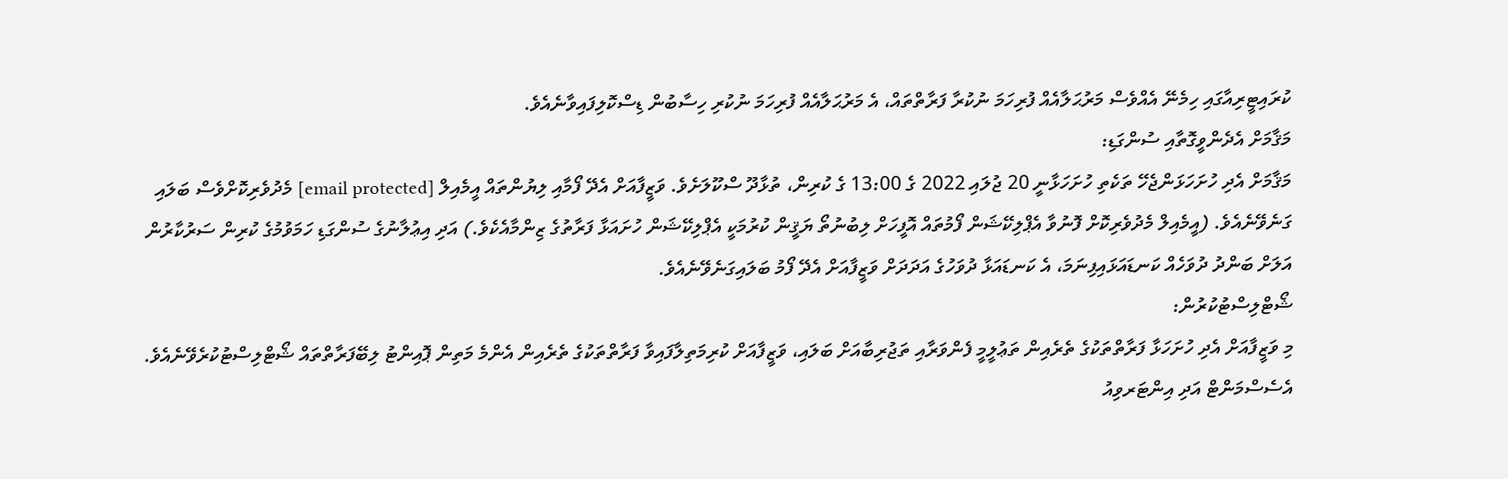ކުރައިޓީރިއާގައި ހިމެނޭ އެއްވެސް މަރުޙަލާއެއް ފުރިހަމަ ނުކުރާ ފަރާތްތައް، އެ މަރުޙަލާއެއް ފުރިހަމަ ނުކުރި ހިސާބުން ޑިސްކޮލިފައިވާނެއެވެ.
މަޤާމަށް އެދެންވީގޮތާއި ސުންގަޑި:
މަޤާމަށް އެދި ހުށަހަޅަންޖެހޭ ތަކެތި ހުށަހަޅާނީ 20 ޖުލައި 2022 ގެ 13:00 ގެ ކުރިން، ތުޅާދޫ ސްކޫލަށެވެ. ވަޒީފާއަށް އެދޭ ފޯމާއި ލިޔުންތައް އީމެއިލް [email protected] މެދުވެރިކޮށްވެސް ބަލައި ގަނެވޭނެއެވެ. (އީމެއިލް މެދުވެރިކޮށް ފޮނުވާ އެޕްލިކޭޝަން ފޯމުތައް އޮފީހަށް ލިބުނުތޯ ޔަޤީން ކުރުމަކީ އެޕްލިކޭޝަން ހުށައަޅާ ފަރާތުގެ ޒިންމާއެކެވެ.) އަދި އިޢުލާނުގެ ސުންގަޑި ހަމަވުމުގެ ކުރިން ސަރުކާރުން އަލަށް ބަންދު ދުވަހެއް ކަނޑައަޅައިފިނަމަ، އެ ކަނޑައަޅާ ދުވަހުގެ އަދަދަށް ވަޒީފާއަށް އެދޭ ފޯމު ބަލައިގަނެވޭނެއެވެ.
ޝޯޓްލިސްޓުކުރުން:
މި ވަޒީފާއަށް އެދި ހުށަހަޅާ ފަރާތްތަކުގެ ތެރެއިން ތަޢުލީމީ ފެންވަރާއި ތަޖުރިބާއަށް ބަލައި، ވަޒީފާއަށް ކުރިމަތިލާފައިވާ ފަރާތްތަކުގެ ތެރެއިން އެންމެ މަތިން ޕޮއިންޓު ލިބޭފަރާތްތައް ޝޯޓްލިސްޓުކުރެވޭނެއެވެ.
އެސެސްމަންޓް އަދި އިންޓަރވިއު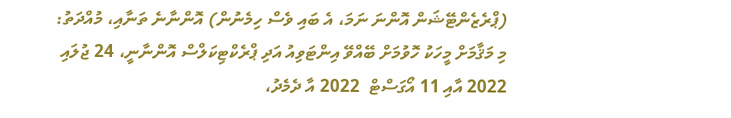(ޕްރެޒެންޓޭޝަން އޮންނަ ނަމަ، އެ ބައި ވެސް ހިމެނުން) އޮންނާނެ ތަނާއި، މުއްދަތު:
މި މަޤާމަށް މީހަކު ހޮވުމަށް ބޭއްވޭ އިންޓަވިއު އަދި ޕްރެކްޓިކަލްސް އޮންނާނީ، 24 ޖުލައި 2022 އާއި 11 އޯގަސްޓް  2022 އާ ދެމެދު،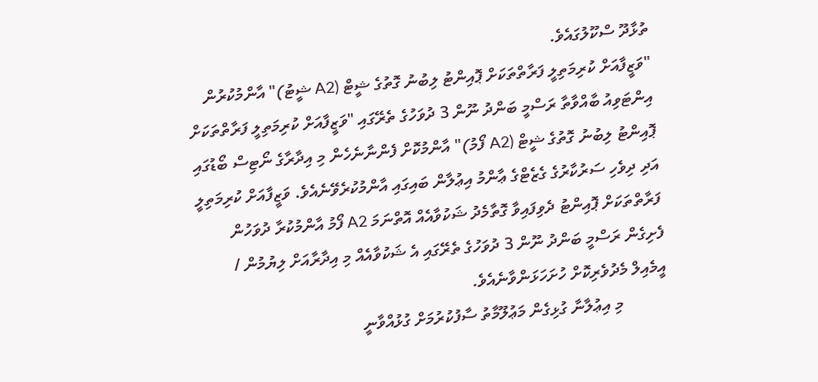ތުޅާދޫ ސްކޫލުގައެވެ.
"ވަޒީފާއަށް ކުރިމަތިލީ ފަރާތްތަކަށް ޕޮއިންޓު ލިބުނު ގޮތުގެ ޝީޓް (A2 ޝީޓު)" އާންމުކުރުން
އިންޓަވިއު ބާއްވާތާ ރަސްމީ ބަންދު ނޫން 3 ދުވަހުގެ ތެރޭގައި "ވަޒީފާއަށް ކުރިމަތިލީ ފަރާތްތަކަށް ޕޮއިންޓު ލިބުނު ގޮތުގެ ޝީޓް (A2 ފޯމު)" އާންމުކޮށް ފެންނާނެހެން މި އިދާރާގެ ނޯޓިސް ބޯޑުގައި އަދި ދިވެހި ސަރުކާރުގެ ގެޒެޓްގެ ޢާންމު އިޢުލާން ބައިގައި އާންމުކުރެވޭނެއެވެ. ވަޒީފާއަށް ކުރިމަތިލީ ފަރާތްތަކަށް ޕޮއިންޓު ދެވިފައިވާ ގޮތާމެދު ޝަކުވާއެއް އޮތްނަމަ A2 ފޯމު އާންމުކުރާ ދުވަހުން ފެށިގެން ރަސްމީ ބަންދު ނޫން 3 ދުވަހުގެ ތެރޭގައި އެ ޝަކުވާއެއް މި އިދާރާއަށް ލިޔުމުން / އީމެއިލް މެދުވެރިކޮށް ހުށަހަޅަންވާނެއެވެ.
           މި އިޢުލާނާ ގުޅިގެން މަޢުލޫމާތު ސާފުކުރުމަށް ގުޅުއްވާނީ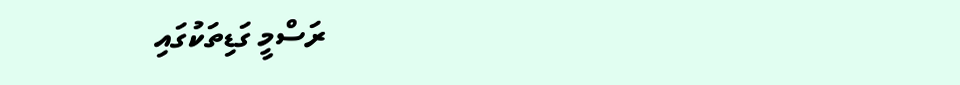ރަސްމީ ގަޑިތަކުގައި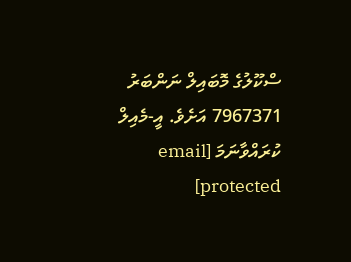ސްކޫލުގެ މޮބައިލް ނަންބަރު 7967371 އަށެވެ. އީ-މެއިލް ކުރައްވާނަމަ [email protected]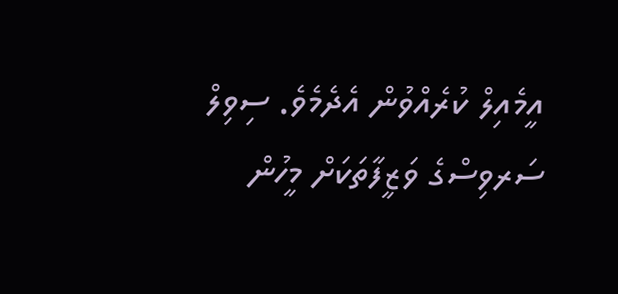އީމެއިލް ކުރެއްވުން އެދެމެވެ. ސިވިލް ސަރވިސްގެ ވަޒީފާތަކަށް މީހުން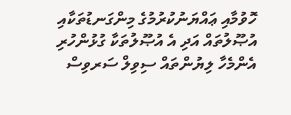ހޮވުމާއި ޢައްޔަނުކުރުމުގެ މިންގަނޑުތަކާއި އުޞޫލުތައް އަދި އެ އުޞޫލުތަކާ ގުޅުންހުރި އެންމެހާ ލިޔުންތައް ސިވިލް ސަރވިސް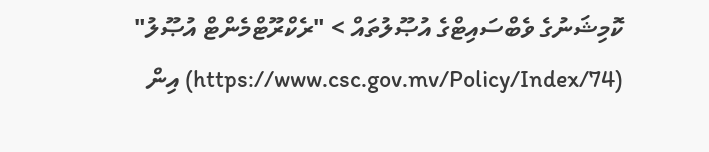ކޮމިޝަނުގެ ވެބްސައިޓްގެ އުޞޫލުތައް > "ރެކްރޫޓްމެންޓް އުޞޫލު" (https://www.csc.gov.mv/Policy/Index/74) އިން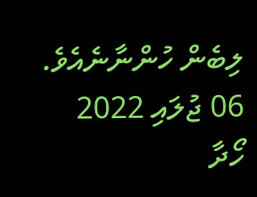ލިބެން ހުންނާނެއެވެ.
06 ޖުލައި 2022
ހޯދާ